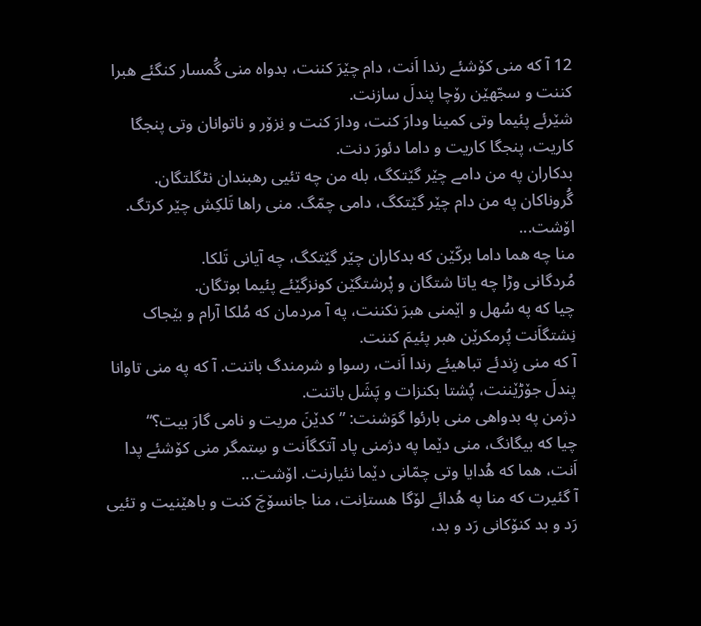12 آ که منی کۆشئے رندا اَنت، دام چێرَ کننت، بدواه منی گُمسار کنگئے هبرا کننت و سجّهێن رۆچا پندلَ سازنت.
شێرئے پئیما وتی کمینا ودارَ کنت، ودارَ کنت و نِزۆر و ناتوانان وتی پنجگا کاریت، پنجگا کاریت و داما دئورَ دنت.
بدکاران په من دامے چێر گێتکگ، بله من چه تئیی رهبندان نٹگلتگان.
گُروناکان په من دام چێر گێتکگ، دامی چمّگ. منی راها تَلکِش چێر کرتگ. اۆشت...
منا چه هما داما برکّێن که بدکاران چێر گێتکگ، چه آیانی تَلکا.
مُردگانی وڑا چه یاتا شتگان و پْرشتگێن کونزگێئے پئیما بوتگان.
چیا که په سُهل و اێمنی هبرَ نکننت، په آ مردمان که مُلکا آرام و بێجاک نِشتگاَنت پُرمکرێن هبر پئیمَ کننت.
آ که منی زِندئے تباهیئے رندا اَنت، رسوا و شرمندگ باتنت. آ که په منی تاوانا پندلَ جۆڑێننت، پُشتا بکنزات و پَشَل باتنت.
دژمن په بدواهی منی بارئوا گوَشنت: ”کدێنَ مریت و نامی گارَ بیت؟“
چیا که بیگانگ، منی دێما په دژمنی پاد آتکگاَنت و سِتمگر منی کۆشئے پدا اَنت، هما که هُدایا وتی چمّانی دێما نئیارنت. اۆشت...
آ گئیرت که منا په هُدائے لۆگا هستاِنت، منا جانسۆچَ کنت و باهێنیت و تئیی رَد و بد کنۆکانی رَد و بد،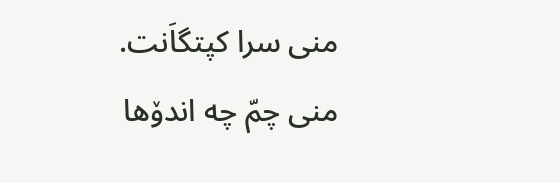منی سرا کپتگاَنت.
منی چمّ چه اندۆها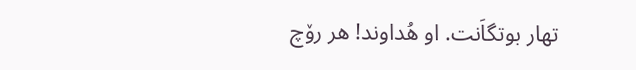تهار بوتگاَنت. او هُداوند! هر رۆچ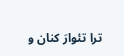ترا تئوارَ کنان و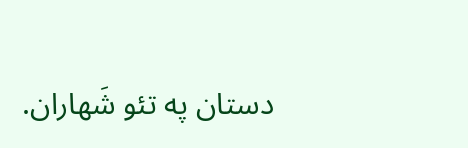دستان په تئو شَهاران.